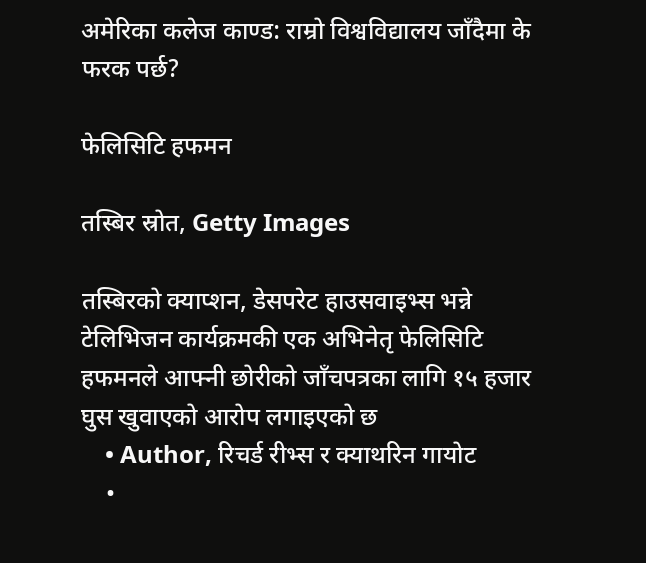अमेरिका कलेज काण्ड: राम्रो विश्वविद्यालय जाँदैमा के फरक पर्छ?

फेलिसिटि हफमन

तस्बिर स्रोत, Getty Images

तस्बिरको क्याप्शन, डेसपरेट हाउसवाइभ्स भन्ने टेलिभिजन कार्यक्रमकी एक अभिनेतृ फेलिसिटि हफमनले आफ्नी छोरीको जाँचपत्रका लागि १५ हजार घुस खुवाएको आरोप लगाइएको छ
    • Author, रिचर्ड रीभ्स र क्याथरिन गायोट
    •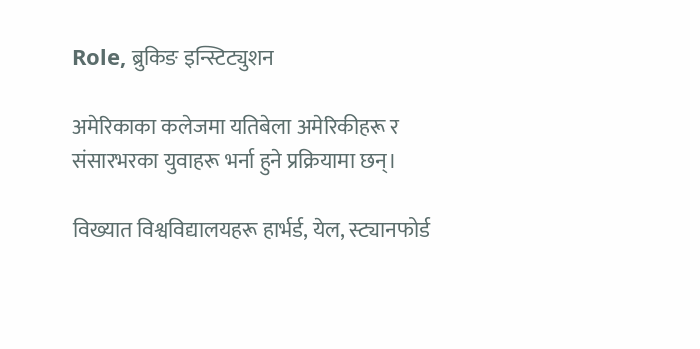Role, ब्रुकिङ इन्स्टिट्युशन

अमेरिकाका कलेजमा यतिबेला अमेरिकीहरू र संसारभरका युवाहरू भर्ना हुने प्रक्रियामा छन्।

विख्यात विश्वविद्यालयहरू हार्भर्ड, येल, स्ट्यानफोर्ड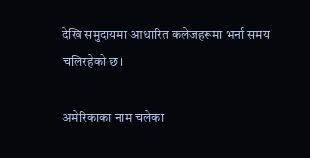देखि समुदायमा आधारित कलेजहरूमा भर्ना समय चलिरहेको छ।

अमेरिकाका नाम चलेका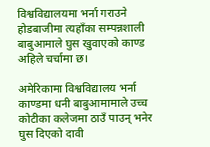विश्वविद्यालयमा भर्ना गराउने होडबाजीमा त्यहाँका सम्पन्नशाली बाबुआमाले घुस खुवाएको काण्ड अहिले चर्चामा छ।

अमेरिकामा विश्वविद्यालय भर्ना काण्डमा धनी बाबुआमामाले उच्च कोटीका कलेजमा ठाउँ पाउन् भनेर घुस दिएको दावी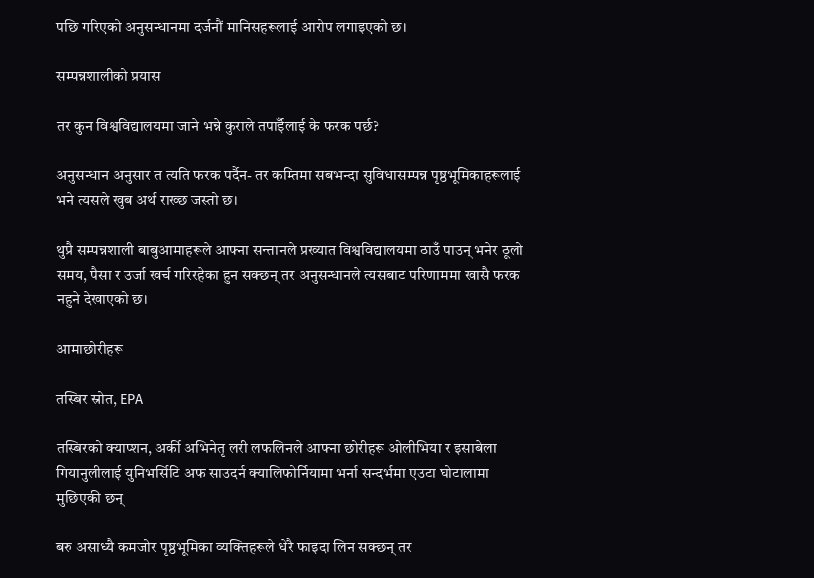पछि गरिएको अनुसन्धानमा दर्जनौं मानिसहरूलाई आरोप लगाइएको छ।

सम्पन्नशालीको प्रयास

तर कुन विश्वविद्यालयमा जाने भन्ने कुराले तपाईँलाई के फरक पर्छ?

अनुसन्धान अनुसार त त्यति फरक पर्दैन- तर कम्तिमा सबभन्दा सुविधासम्पन्न पृष्ठभूमिकाहरूलाई भने त्यसले खुब अर्थ राख्छ जस्तो छ।

थुप्रै सम्पन्नशाली बाबुआमाहरूले आफ्ना सन्तानले प्रख्यात विश्वविद्यालयमा ठाउँ पाउन् भनेर ठूलो समय, पैसा र उर्जा खर्च गरिरहेका हुन सक्छन् तर अनुसन्धानले त्यसबाट परिणाममा खासै फरक नहुने देखाएको छ।

आमाछोरीहरू

तस्बिर स्रोत, EPA

तस्बिरको क्याप्शन, अर्की अभिनेतृ लरी लफलिनले आफ्ना छोरीहरू ओलीभिया र इसाबेला गियानुलीलाई युनिभर्सिटि अफ साउदर्न क्यालिफोर्नियामा भर्ना सन्दर्भमा एउटा घोटालामा मुछिएकी छन्

बरु असाध्यै कमजोर पृष्ठभूमिका व्यक्तिहरूले धेरै फाइदा लिन सक्छन् तर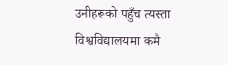उनीहरूको पहुँच त्यस्ता विश्वविद्यालयमा कमै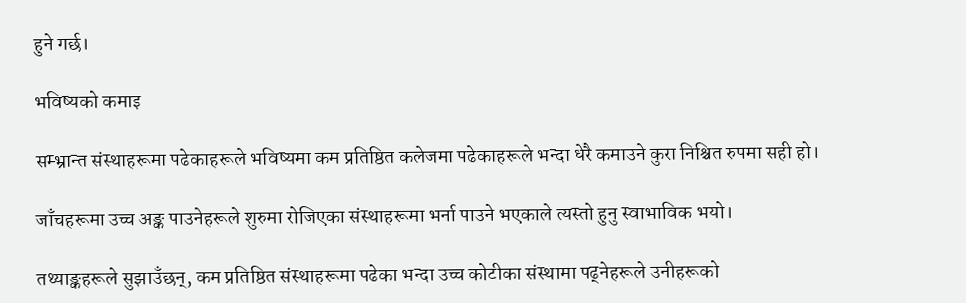हुने गर्छ।

भविष्यको कमाइ

सम्भ्रान्त संस्थाहरूमा पढेकाहरूले भविष्यमा कम प्रतिष्ठित कलेजमा पढेकाहरूले भन्दा धेरै कमाउने कुरा निश्चित रुपमा सही हो।

जाँचहरूमा उच्च अङ्क पाउनेहरूले शुरुमा रोजिएका संस्थाहरूमा भर्ना पाउने भएकाले त्यस्तो हुनु स्वाभाविक भयो।

तथ्याङ्कहरूले सुझाउँछन्, कम प्रतिष्ठित संस्थाहरूमा पढेका भन्दा उच्च कोटीका संस्थामा पढ्नेहरूले उनीहरूको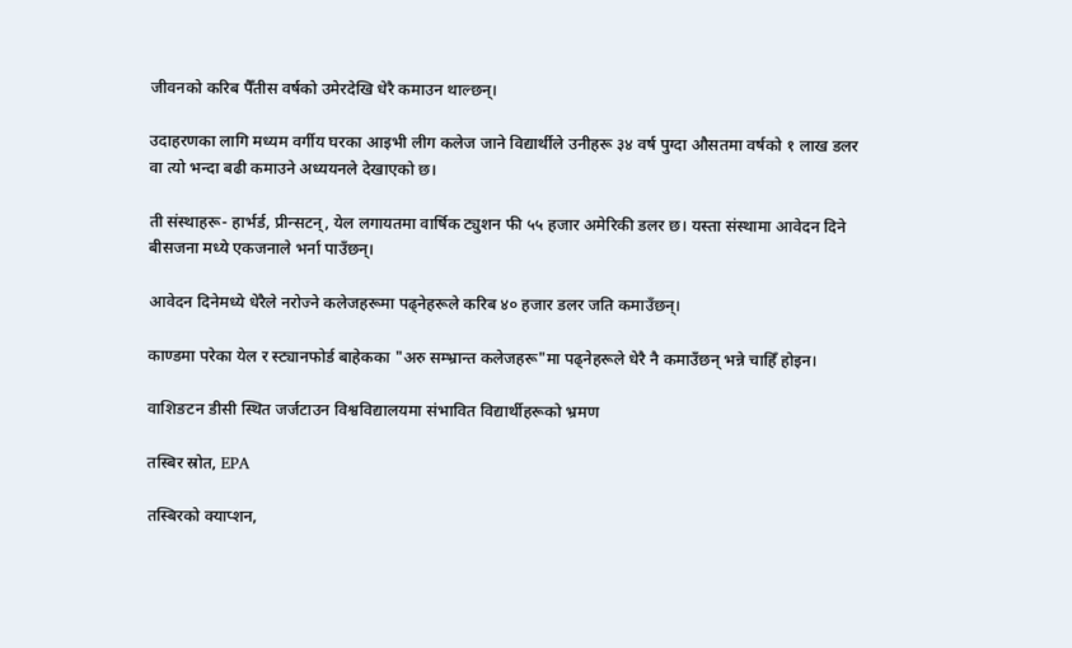जीवनको करिब पैँतीस वर्षको उमेरदेखि धेरै कमाउन थाल्छन्।

उदाहरणका लागि मध्यम वर्गीय घरका आइभी लीग कलेज जाने विद्यार्थीले उनीहरू ३४ वर्ष पुग्दा औसतमा वर्षको १ लाख डलर वा त्यो भन्दा बढी कमाउने अध्ययनले देखाएको छ।

ती संस्थाहरू- हार्भर्ड, प्रीन्सटन्, येल लगायतमा वार्षिक ट्युशन फी ५५ हजार अमेरिकी डलर छ। यस्ता संस्थामा आवेदन दिने बीसजना मध्ये एकजनाले भर्ना पाउँछन्।

आवेदन दिनेमध्ये धेरैले नरोज्ने कलेजहरूमा पढ्नेहरूले करिब ४० हजार डलर जति कमाउँछन्।

काण्डमा परेका येल र स्ट्यानफोर्ड बाहेकका "अरु सम्भ्रान्त कलेजहरू"मा पढ्नेहरूले धेरै नै कमाउँछन् भन्ने चाहिँ होइन।

वाशिङटन डीसी स्थित जर्जटाउन विश्वविद्यालयमा संभावित विद्यार्थीहरूको भ्रमण

तस्बिर स्रोत, EPA

तस्बिरको क्याप्शन,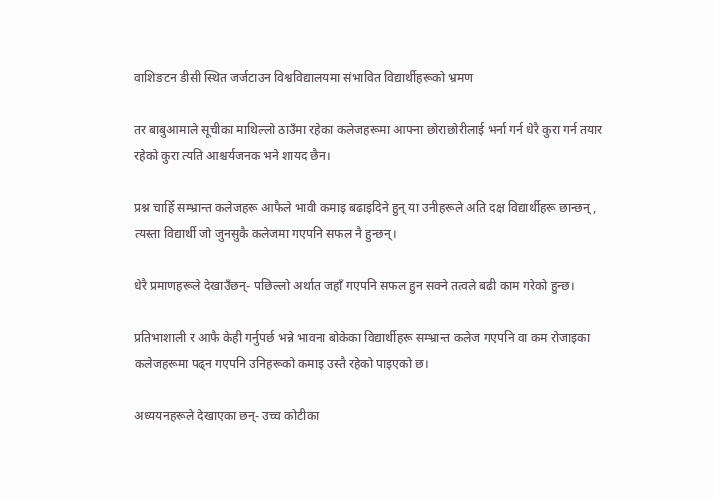वाशिङटन डीसी स्थित जर्जटाउन विश्वविद्यालयमा संभावित विद्यार्थीहरूको भ्रमण

तर बाबुआमाले सूचीका माथिल्लो ठाउँमा रहेका कलेजहरूमा आफ्ना छोराछोरीलाई भर्ना गर्न धेरै कुरा गर्न तयार रहेको कुरा त्यति आश्चर्यजनक भने शायद छैन।

प्रश्न चाहिँ सम्भ्रान्त कलेजहरू आफैले भावी कमाइ बढाइदिने हुन् या उनीहरूले अति दक्ष विद्यार्थीहरू छान्छन्, त्यस्ता विद्यार्थी जो जुनसुकै कलेजमा गएपनि सफल नै हुन्छन्।

धेरै प्रमाणहरूले देखाउँछन्- पछिल्लो अर्थात जहाँ गएपनि सफल हुन सक्ने तत्वले बढी काम गरेको हुन्छ।

प्रतिभाशाली र आफै केही गर्नुपर्छ भन्ने भावना बोकेका विद्यार्थीहरू सम्भ्रान्त कलेज गएपनि वा कम रोजाइका कलेजहरूमा पढ्न गएपनि उनिहरूको कमाइ उस्तै रहेको पाइएको छ।

अध्ययनहरूले देखाएका छन्- उच्च कोटीका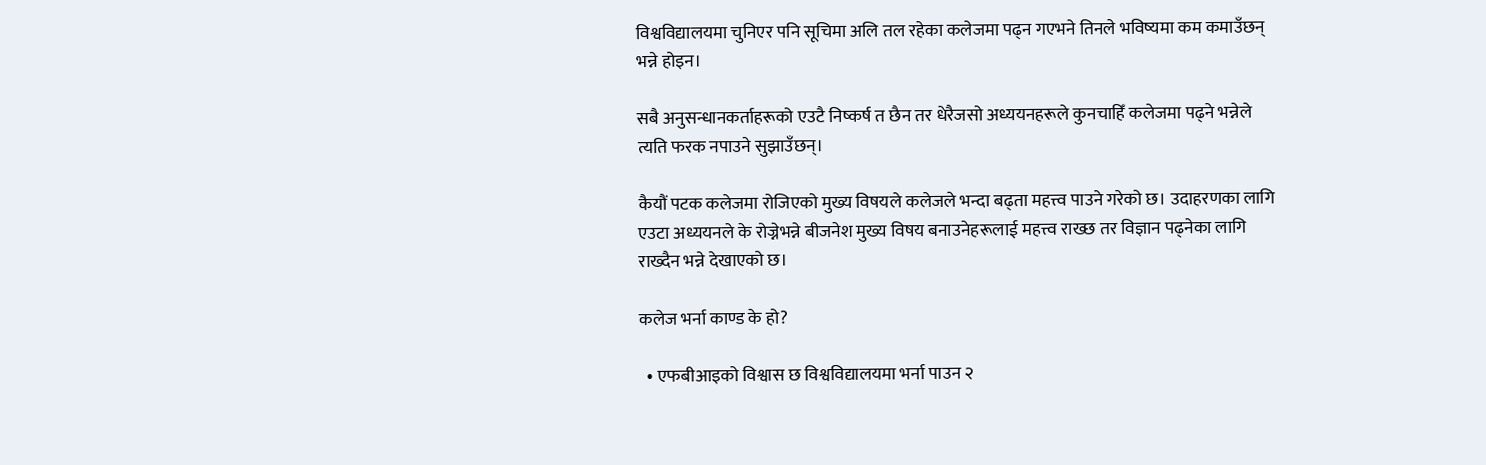विश्वविद्यालयमा चुनिएर पनि सूचिमा अलि तल रहेका कलेजमा पढ्न गएभने तिनले भविष्यमा कम कमाउँछन् भन्ने होइन।

सबै अनुसन्धानकर्ताहरूको एउटै निष्कर्ष त छैन तर धेरैजसो अध्ययनहरूले कुनचाहिँ कलेजमा पढ्ने भन्नेले त्यति फरक नपाउने सुझाउँछन्।

कैयौं पटक कलेजमा रोजिएको मुख्य विषयले कलेजले भन्दा बढ्ता महत्त्व पाउने गरेको छ। उदाहरणका लागि एउटा अध्ययनले के रोज्नेभन्ने बीजनेश मुख्य विषय बनाउनेहरूलाई महत्त्व राख्छ तर विज्ञान पढ्नेका लागि राख्दैन भन्ने देखाएको छ।

कलेज भर्ना काण्ड के हो?

  • एफबीआइको विश्वास छ विश्वविद्यालयमा भर्ना पाउन २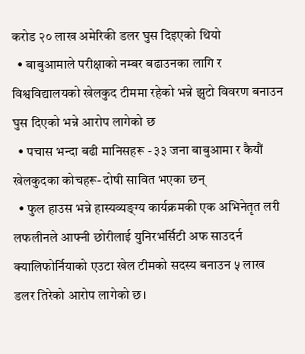करोड २० लाख अमेरिकी डलर घुस दिइएको थियो
  • बाबुआमाले परीक्षाको नम्बर बढाउनका लागि र विश्वविद्यालयको खेलकुद टीममा रहेको भन्ने झुटो विवरण बनाउन घुस दिएको भन्ने आरोप लागेको छ
  • पचास भन्दा बढी मानिसहरू - ३३ जना बाबुआमा र कैयौं खेलकुदका कोचहरू- दोषी सावित भएका छन्
  • फुल हाउस भन्ने हास्यव्यङ्ग्य कार्यक्रमकी एक अभिनेतृत लरी लफलीनले आफ्नी छोरीलाई युनिरभर्सिटी अफ साउदर्न क्यालिफोर्नियाको एउटा खेल टीमको सदस्य बनाउन ५ लाख डलर तिरेको आरोप लागेको छ।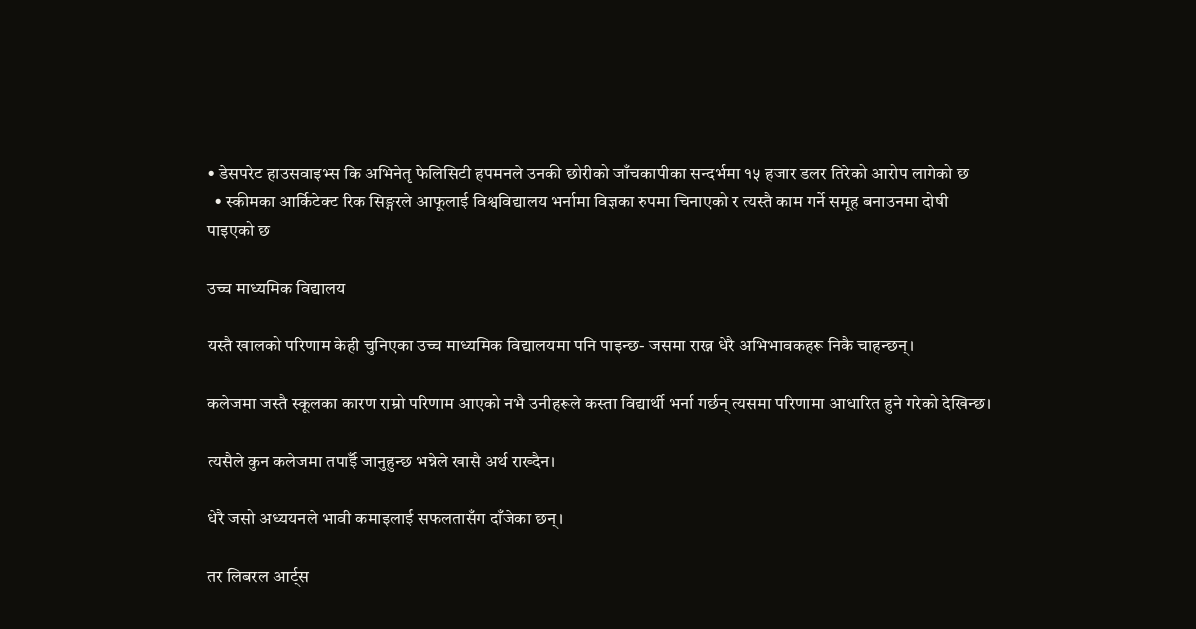• डेसपरेट हाउसवाइभ्स कि अभिनेतृ फेलिसिटी हपमनले उनकी छोरीको जाँचकापीका सन्दर्भमा १५ हजार डलर तिरेको आरोप लागेको छ
  • स्कीमका आर्किटेक्ट रिक सिङ्गरले आफूलाई विश्वविद्यालय भर्नामा विज्ञका रुपमा चिनाएको र त्यस्तै काम गर्ने समूह बनाउनमा दोषी पाइएको छ

उच्च माध्यमिक विद्यालय

यस्तै खालको परिणाम केही चुनिएका उच्च माध्यमिक विद्यालयमा पनि पाइन्छ- जसमा राख्न धेरै अभिभावकहरू निकै चाहन्छन्।

कलेजमा जस्तै स्कूलका कारण राम्रो परिणाम आएको नभै उनीहरूले कस्ता विद्यार्थी भर्ना गर्छन् त्यसमा परिणामा आधारित हुने गरेको देखिन्छ।

त्यसैले कुन कलेजमा तपाईँ जानुहुन्छ भन्नेले खासै अर्थ राख्दैन।

धेरै जसो अध्ययनले भावी कमाइलाई सफलतासँग दाँजेका छन्।

तर लिबरल आर्ट्स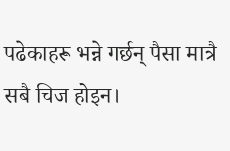पढेकाहरू भन्ने गर्छन् पैसा मात्रै सबै चिज होइन।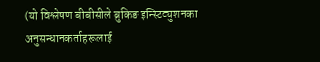(यो विश्लेषण बीबीसीले ब्रुकिङ इन्स्टिट्युशनका अनुसन्धानकर्ताहरूलाई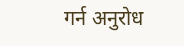गर्न अनुरोध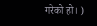गरेको हो। )